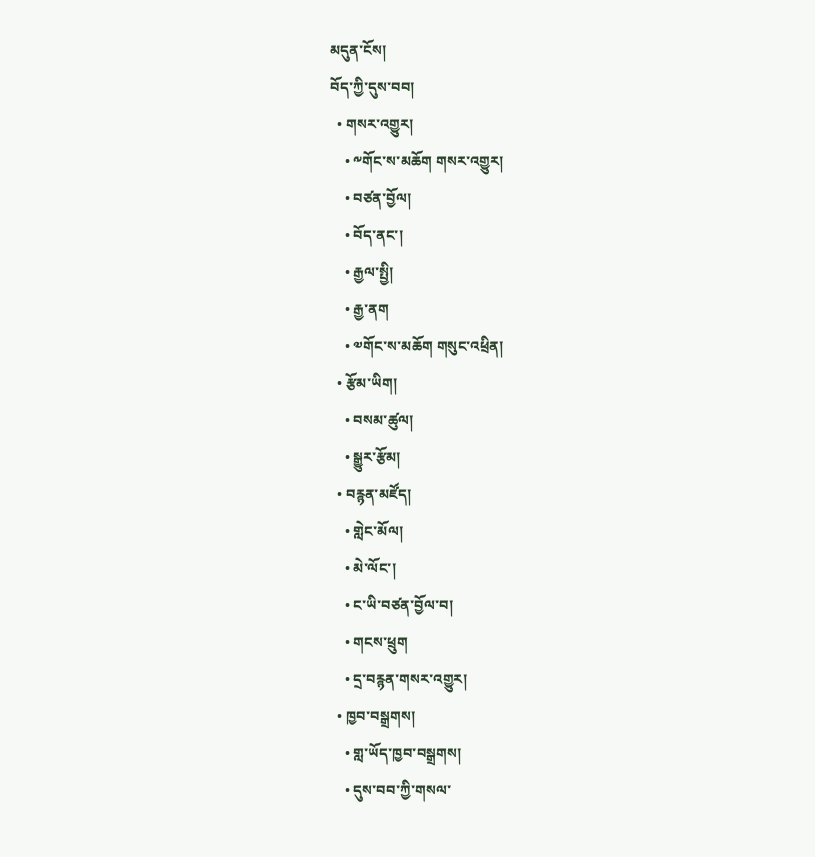མདུན་ངོས།
བོད་ཀྱི་དུས་བབ།
  • གསར་འགྱུར།
    • ༸གོང་ས་མཆོག གསར་འགྱུར།
    • བཙན་བྱོལ།
    • བོད་ནང་།
    • རྒྱལ་སྤྱི།
    • རྒྱ་ནག
    • ༧གོང་ས་མཆོག གསུང་འཕྲིན།
  • རྩོམ་ཡིག།
    • བསམ་ཚུལ།
    • སྒྱུར་རྩོམ།
  • བརྙན་མཛོད།
    • གླེང་མོལ།
    • མེ་ལོང་།
    • ང་ཡི་བཙན་བྱོལ་བ།
    • གངས་ཕྲུག
    • དྲ་བརྙན་གསར་འགྱུར།
  • ཁྱབ་བསྒྲགས།
    • གླ་ཡོད་ཁྱབ་བསྒྲགས།
    • དུས་བབ་ཀྱི་གསལ་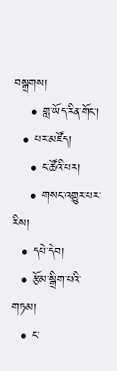བསྒྲགས།
    • གླ་ཡོད་རིན་གོང་།
  • པར་མཛོད།
    • ང་ཚོའི་པར།
    • གསང་འགྱུར་པར་རིས།
  • དཔེ་དེབ།
  • རྩོམ་སྒྲིག་པའི་གཏམ།
  • ང་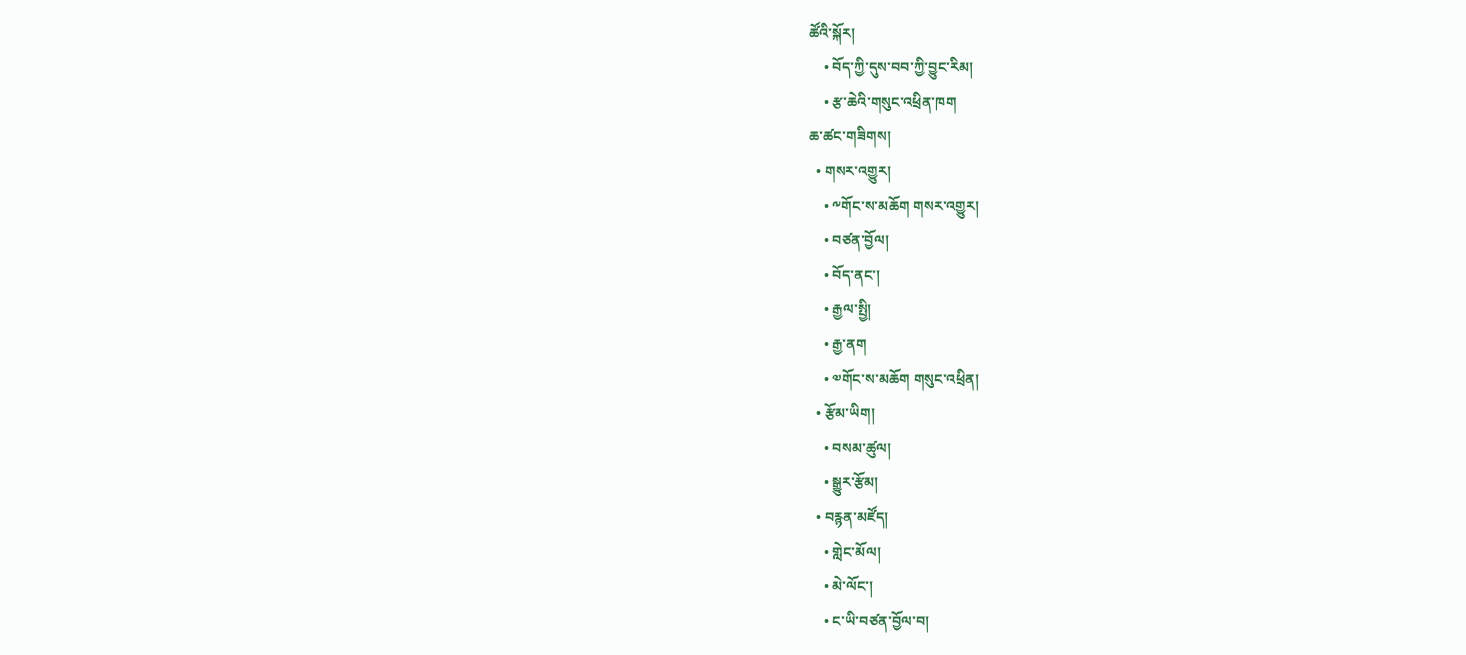ཚོའི་སྐོར།
    • བོད་ཀྱི་དུས་བབ་ཀྱི་བྱུང་རིམ།
    • རྩ་ཆེའི་གསུང་འཕྲིན་ཁག
ཆ་ཚང་གཟིགས།
  • གསར་འགྱུར།
    • ༸གོང་ས་མཆོག གསར་འགྱུར།
    • བཙན་བྱོལ།
    • བོད་ནང་།
    • རྒྱལ་སྤྱི།
    • རྒྱ་ནག
    • ༧གོང་ས་མཆོག གསུང་འཕྲིན།
  • རྩོམ་ཡིག།
    • བསམ་ཚུལ།
    • སྒྱུར་རྩོམ།
  • བརྙན་མཛོད།
    • གླེང་མོལ།
    • མེ་ལོང་།
    • ང་ཡི་བཙན་བྱོལ་བ།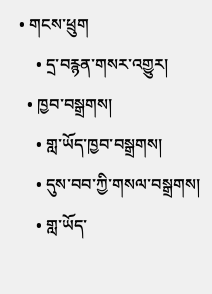• གངས་ཕྲུག
    • དྲ་བརྙན་གསར་འགྱུར།
  • ཁྱབ་བསྒྲགས།
    • གླ་ཡོད་ཁྱབ་བསྒྲགས།
    • དུས་བབ་ཀྱི་གསལ་བསྒྲགས།
    • གླ་ཡོད་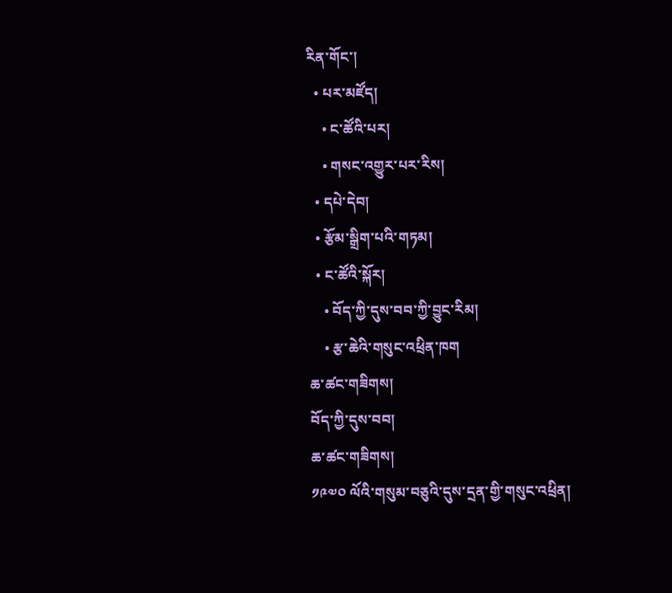རིན་གོང་།
  • པར་མཛོད།
    • ང་ཚོའི་པར།
    • གསང་འགྱུར་པར་རིས།
  • དཔེ་དེབ།
  • རྩོམ་སྒྲིག་པའི་གཏམ།
  • ང་ཚོའི་སྐོར།
    • བོད་ཀྱི་དུས་བབ་ཀྱི་བྱུང་རིམ།
    • རྩ་ཆེའི་གསུང་འཕྲིན་ཁག
ཆ་ཚང་གཟིགས།
བོད་ཀྱི་དུས་བབ།
ཆ་ཚང་གཟིགས།
༡༩༧༠ ལོའི་གསུམ་བཅུའི་དུས་དྲན་གྱི་གསུང་འཕྲིན།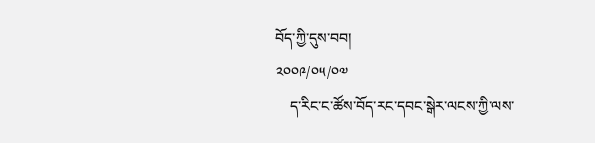བོད་ཀྱི་དུས་བབ།
༢༠༠༩/༠༥/༠༧
    ད་རིང་ང་ཚོས་བོད་རང་དབང་སྒེར་ལངས་ཀྱི་ལས་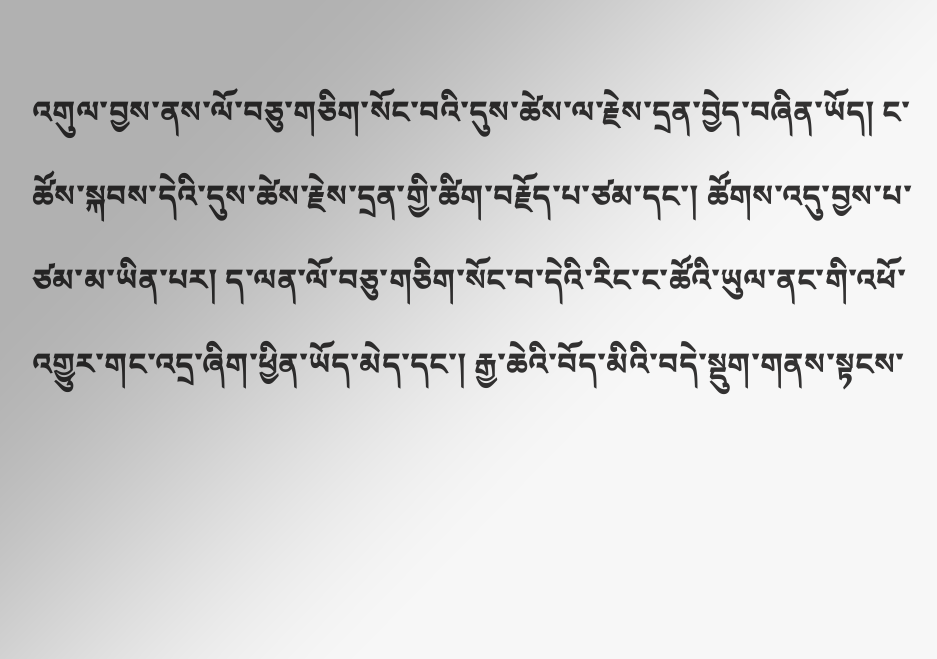འགུལ་བྱས་ནས་ལོ་བཅུ་གཅིག་སོང་བའི་དུས་ཚེས་ལ་རྗེས་དྲན་བྱེད་བཞིན་ཡོད། ང་ཚོས་སྐབས་དེའི་དུས་ཚེས་རྗེས་དྲན་གྱི་ཚིག་བརྗོད་པ་ཙམ་དང་། ཚོགས་འདུ་བྱས་པ་ཙམ་མ་ཡིན་པར། ད་ལན་ལོ་བཅུ་གཅིག་སོང་བ་དེའི་རིང་ང་ཚོའི་ཡུལ་ནང་གི་འཕོ་འགྱུར་གང་འདྲ་ཞིག་ཕྱིན་ཡོད་མེད་དང་། རྒྱ་ཆེའི་བོད་མིའི་བདེ་སྡུག་གནས་སྟངས་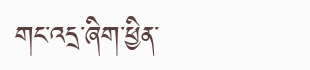གང་འདྲ་ཞིག་ཕྱིན་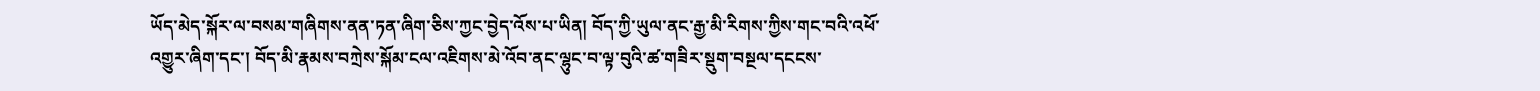ཡོད་མེད་སྐོར་ལ་བསམ་གཞིགས་ནན་ཏན་ཞིག་ཅིས་ཀྱང་བྱེད་འོས་པ་ཡིན། བོད་ཀྱི་ཡུལ་ནང་རྒྱ་མི་རིགས་ཀྱིས་གང་བའི་འཕོ་འགྱུར་ཞིག་དང་། བོད་མི་རྣམས་བཀྲེས་སྐོམ་ངལ་འཇིགས་མེ་འོབ་ནང་ལྷུང་བ་ལྟ་བུའི་ཚ་གཟིར་སྡུག་བསྔལ་དངངས་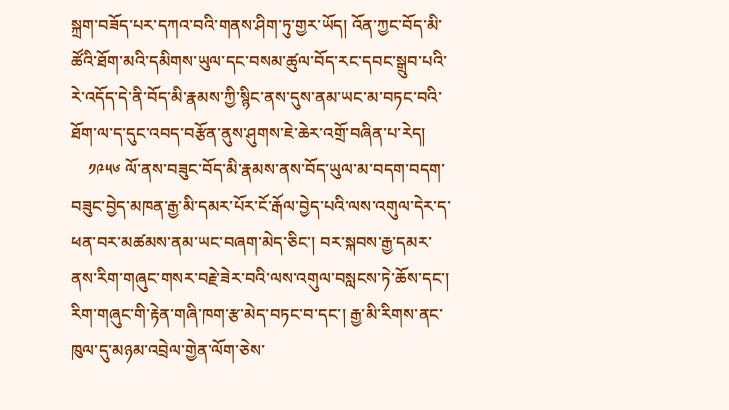སྐྲག་བཟོད་པར་དཀའ་བའི་གནས་ཤིག་ཏུ་གྱར་ཡོད། འོན་ཀྱང་བོད་མི་ཚོའི་ཐོག་མའི་དམིགས་ཡུལ་དང་བསམ་ཚུལ་བོད་རང་དབང་སྒྲུབ་པའི་རེ་འདོད་དེ་ནི་བོད་མི་རྣམས་ཀྱི་སྙིང་ནས་དུས་ནམ་ཡང་མ་བཏང་བའི་ཐོག་ལ་ད་དུང་འབད་བརྩོན་ནུས་ཤུགས་ཇེ་ཆེར་འགྲོ་བཞིན་པ་རེད།
    ༡༩༥༦ ལོ་ནས་བཟུང་བོད་མི་རྣམས་ནས་བོད་ཡུལ་མ་བདག་བདག་བཟུང་བྱེད་མཁན་རྒྱ་མི་དམར་པོར་ངོ་རྒོལ་བྱེད་པའི་ལས་འགུལ་དེར་ད་ཕན་བར་མཚམས་ནམ་ཡང་བཞག་མེད་ཅིང་། བར་སྐབས་རྒྱ་དམར་ནས་རིག་གཞུང་གསར་བརྗེ་ཟེར་བའི་ལས་འགུལ་བསླངས་ཏེ་ཆོས་དང་། རིག་གཞུང་གི་རྟེན་གཞི་ཁག་རྩ་མེད་བཏང་བ་དང་། རྒྱ་མི་རིགས་ནང་ཁུལ་དུ་མཉམ་འབྲེལ་གྱེན་ལོག་ཅེས་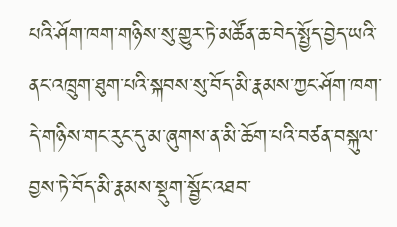པའི་ཤོག་ཁག་གཉིས་སུ་གྱུར་ཏེ་མཚོན་ཆ་བེད་སྤྱོད་བྱེད་ཡའི་ནང་འཁྲུག་ཐུག་པའི་སྐབས་སུ་བོད་མི་རྣམས་ཀྱང་ཤོག་ཁག་དེ་གཉིས་གང་རུང་དུ་མ་ཞུགས་ན་མི་ཆོག་པའི་བཙན་བསྐུལ་བྱས་ཏེ་བོད་མི་རྣམས་སྡུག་སྦྱོང་འཐབ་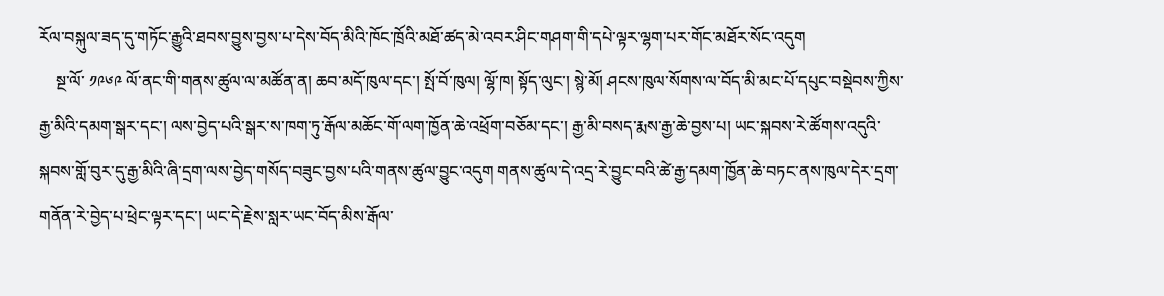རོལ་བསྐུལ་ཟད་དུ་གཏོང་རྒྱུའི་ཐབས་བྱུས་བྱས་པ་དེས་བོད་མིའི་ཁོང་ཁྲོའི་མཐོ་ཚད་མེ་འབར་ཤིང་གཤག་གི་དཔེ་ལྟར་ལྷག་པར་གོང་མཐོར་སོང་འདུག
    སྔ་ལོ་ ༡༩༦༩ ལོ་ནང་གི་གནས་ཚུལ་ལ་མཚོན་ན། ཆབ་མདོ་ཁུལ་དང་། སྤོ་བོ་ཁུལ། ལྷོ་ཁ། སྟོད་ལུང་། སྙེ་མོ། ཤངས་ཁུལ་སོགས་ལ་བོད་མི་མང་པོ་དཔུང་བསྡེབས་ཀྱིས་རྒྱ་མིའི་དམག་སྒར་དང་། ལས་བྱེད་པའི་སྒར་ས་ཁག་ཏུ་རྒོལ་མཆོང་གོ་ལག་ཁྱོན་ཆེ་འཕྲོག་བཅོམ་དང་། རྒྱ་མི་བསད་རྨས་རྒྱ་ཆེ་བྱས་པ། ཡང་སྐབས་རེ་ཚོགས་འདུའི་སྐབས་གློ་བུར་དུ་རྒྱ་མིའི་ཞི་དྲག་ལས་བྱེད་གསོད་བཟུང་བྱས་པའི་གནས་ཚུལ་བྱུང་འདུག གནས་ཚུལ་དེ་འདྲ་རེ་བྱུང་བའི་ཚེ་རྒྱ་དམག་ཁྱོན་ཆེ་བཏང་ནས་ཁུལ་དེར་དྲག་གནོན་རེ་བྱེད་པ་ཕྲེང་ལྟར་དང་། ཡང་དེ་རྗེས་སླར་ཡང་བོད་མིས་རྒོལ་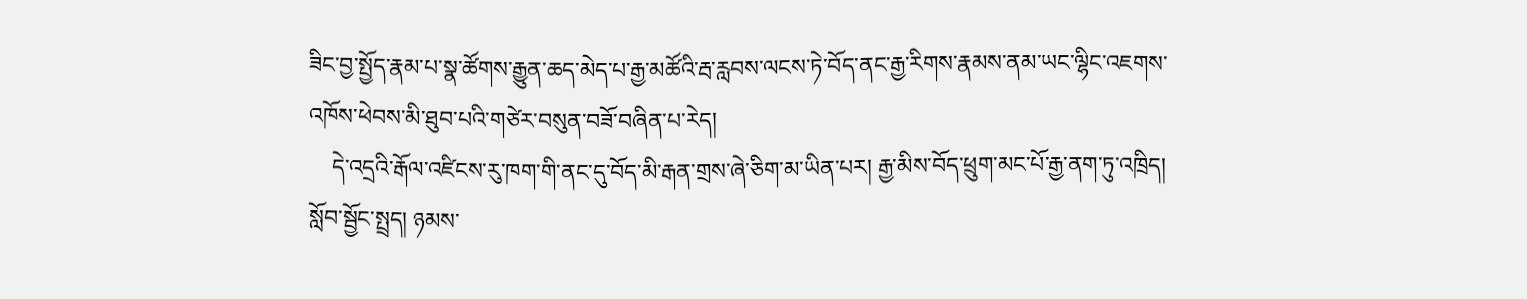ཟིང་བྱ་སྤྱོད་རྣམ་པ་སྣ་ཚོགས་རྒྱུན་ཆད་མེད་པ་རྒྱ་མཚོའི་རྦ་རླབས་ལངས་ཏེ་བོད་ནང་རྒྱ་རིགས་རྣམས་ནམ་ཡང་ལྷིང་འཇགས་འཁོས་ཕེབས་མི་ཐུབ་པའི་གཙེར་བསུན་བཟོ་བཞིན་པ་རེད།
    དེ་འདྲའི་རྒོལ་འཛིངས་རུ་ཁག་གི་ནང་དུ་བོད་མི་རྒན་གྲས་ཞེ་ཅིག་མ་ཡིན་པར། རྒྱ་མིས་བོད་ཕྲུག་མང་པོ་རྒྱ་ནག་ཏུ་འཁྲིད། སློབ་སྦྱོང་སྤྲད། ཉམས་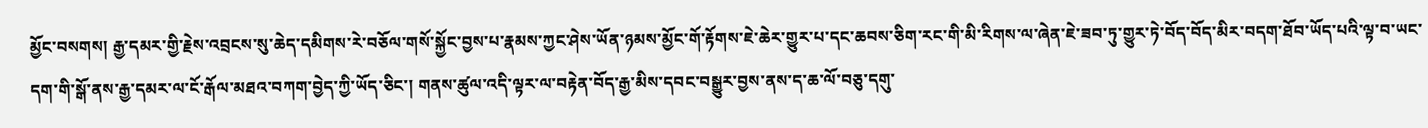མྱོང་བསགས། རྒྱ་དམར་གྱི་རྗེས་འབྲངས་སུ་ཆེད་དམིགས་རེ་བཅོལ་གསོ་སྐྱོང་བྱས་པ་རྣམས་ཀྱང་ཤེས་ཡོན་ཉམས་མྱོང་གོ་རྟོགས་ཇེ་ཆེར་གྱུར་པ་དང་ཆབས་ཅིག་རང་གི་མི་རིགས་ལ་ཞེན་ཇེ་ཟབ་ཏུ་གྱུར་ཏེ་བོད་བོད་མིར་བདག་ཐོབ་ཡོད་པའི་ལྟ་བ་ཡང་དག་གི་སྒོ་ནས་རྒྱ་དམར་ལ་ངོ་རྒོལ་མཐའ་བཀག་བྱེད་ཀྱི་ཡོད་ཅིང་། གནས་ཚུལ་འདི་ལྟར་ལ་བརྟེན་བོད་རྒྱ་མིས་དབང་བསྒྱུར་བྱས་ནས་ད་ཆ་ལོ་བཅུ་དགུ་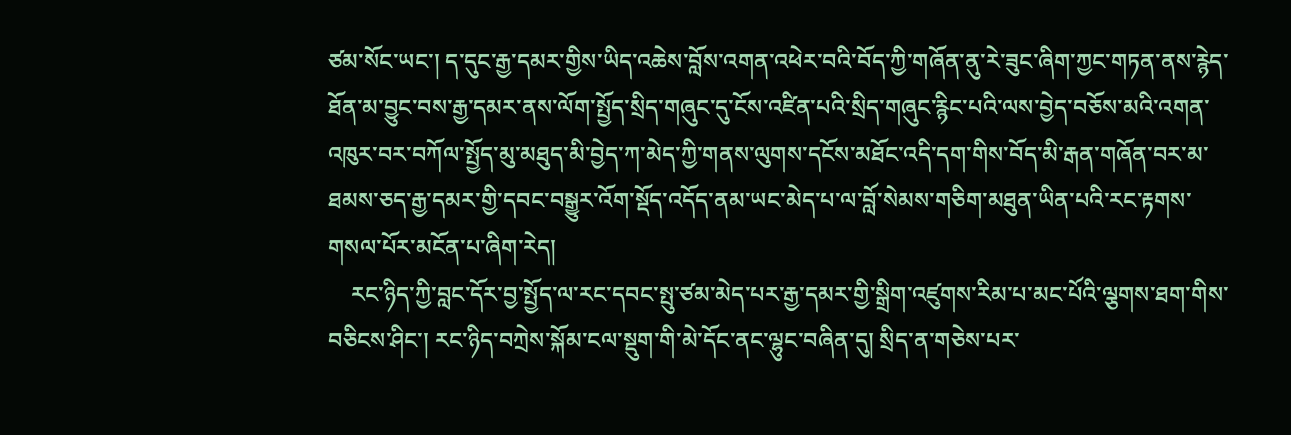ཙམ་སོང་ཡང་། ད་དུང་རྒྱ་དམར་གྱིས་ཡིད་འཆེས་བློས་འགན་འཕེར་བའི་བོད་ཀྱི་གཞོན་ནུ་རེ་ཟུང་ཞིག་ཀྱང་གཏན་ནས་རྙེད་ཐོན་མ་བྱུང་བས་རྒྱ་དམར་ནས་ལོག་སྤྱོད་སྲིད་གཞུང་དུ་ངོས་འཛིན་པའི་སྲིད་གཞུང་རྙིང་པའི་ལས་བྱེད་བཅོས་མའི་འགན་འཁུར་བར་བཀོལ་སྤྱོད་མུ་མཐུད་མི་བྱེད་ཀ་མེད་ཀྱི་གནས་ལུགས་དངོས་མཐོང་འདི་དག་གིས་བོད་མི་རྒན་གཞོན་བར་མ་ཐམས་ཅད་རྒྱ་དམར་གྱི་དབང་བསྒྱུར་འོག་སྡོད་འདོད་ནམ་ཡང་མེད་པ་ལ་བློ་སེམས་གཅིག་མཐུན་ཡིན་པའི་རང་རྟགས་གསལ་པོར་མངོན་པ་ཞིག་རེད།
    རང་ཉིད་ཀྱི་བླང་དོར་བྱ་སྤྱོད་ལ་རང་དབང་སྤུ་ཙམ་མེད་པར་རྒྱ་དམར་གྱི་སྒྲིག་འཛུགས་རིམ་པ་མང་པོའི་ལྕགས་ཐག་གིས་བཅིངས་ཤིང་། རང་ཉིད་བཀྲེས་སྐོམ་ངལ་སྡུག་གི་མེ་དོང་ནང་ལྷུང་བཞིན་དུ། སྲིད་ན་གཅེས་པར་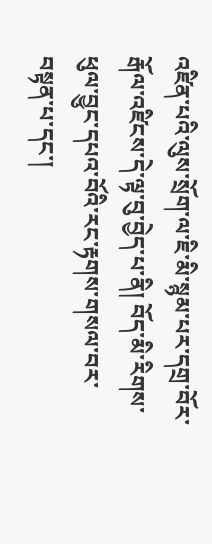འཛིན་པའི་ལུས་སྲོག་ལ་ཇི་མི་སྙམ་པར་དགྲ་བོར་རྒོལ་འཛིངས་དེ་ལྟ་བུ་བྱེད་པ་ནི། བོད་མི་རིགས་ཕུལ་བྱུང་དཔའ་བོའི་རང་རྟགས་གསལ་བར་བསྟན་པ་དང་།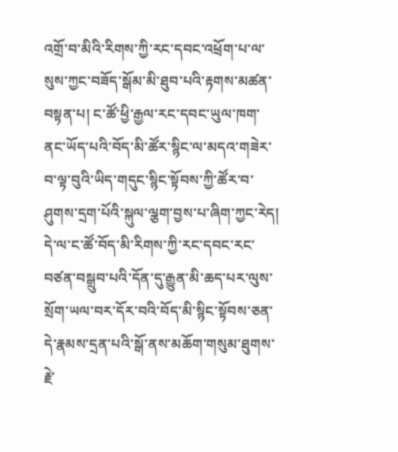འགྲོ་བ་མིའི་རིགས་ཀྱི་རང་དབང་འཕྲོག་པ་ལ་སུས་ཀྱང་བཟོད་སྒོམ་མི་ཐུབ་པའི་རྟགས་མཚན་བསྟན་པ། ང་ཚོ་ཕྱི་རྒྱལ་རང་དབང་ཡུལ་ཁག་ནང་ཡོད་པའི་བོད་མི་ཚོར་སྙིང་ལ་མདའ་གཟེར་བ་ལྟ་བུའི་ཡིད་གདུང་སྙིང་སྟོབས་ཀྱི་ཚོར་བ་ཤུགས་དྲག་པོའི་སྐུལ་ལྕག་བྱས་པ་ཞིག་ཀྱང་རེད། དེ་ལ་ང་ཚོ་བོད་མི་རིགས་ཀྱི་རང་དབང་རང་བཙན་བསྒྲུབ་པའི་དོན་དུ་རྒྱུན་མི་ཆད་པར་ལུས་སྲོག་ཡལ་བར་དོར་བའི་བོད་མི་སྙིང་སྟོབས་ཅན་དེ་རྣམས་དྲན་པའི་སྒོ་ནས་མཆོག་གསུམ་ཐུགས་རྗེ་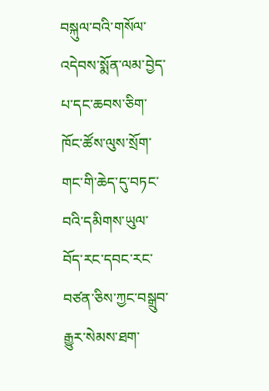བསྐུལ་བའི་གསོལ་འདེབས་སྨོན་ལམ་བྱེད་པ་དང་ཆབས་ཅིག་ཁོང་ཚོས་ལུས་སྲོག་གང་གི་ཆེད་དུ་བཏང་བའི་དམིགས་ཡུལ་བོད་རང་དབང་རང་བཙན་ཅིས་ཀྱང་བསྒྲུབ་རྒྱུར་སེམས་ཐག་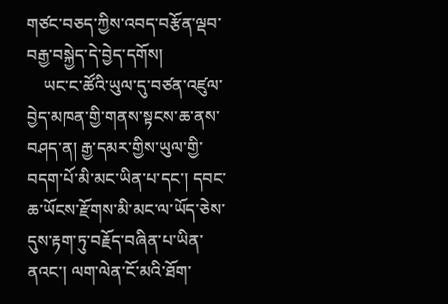གཙང་བཅད་ཀྱིས་འབད་བརྩོན་ལྡབ་བརྒྱ་བསྐྱེད་དེ་བྱེད་དགོས།
    ཡང་ང་ཚོའི་ཡུལ་དུ་བཙན་འཛུལ་བྱེད་མཁན་གྱི་གནས་སྟངས་ཆ་ནས་བཤད་ན། རྒྱ་དམར་གྱིས་ཡུལ་གྱི་བདག་པོ་མི་མང་ཡིན་པ་དང་། དབང་ཆ་ཡོངས་རྫོགས་མི་མང་ལ་ཡོད་ཅེས་དུས་རྟག་ཏུ་བརྗོད་བཞིན་པ་ཡིན་ནའང་། ལག་ལེན་ངོ་མའི་ཐོག་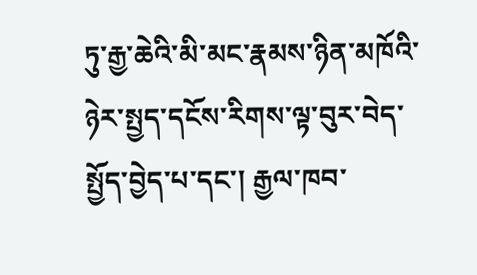ཏུ་རྒྱ་ཆེའི་མི་མང་རྣམས་ཉིན་མཁོའི་ཉེར་སྤྱད་དངོས་རིགས་ལྟ་བུར་བེད་སྤྱོད་བྱེད་པ་དང་། རྒྱལ་ཁབ་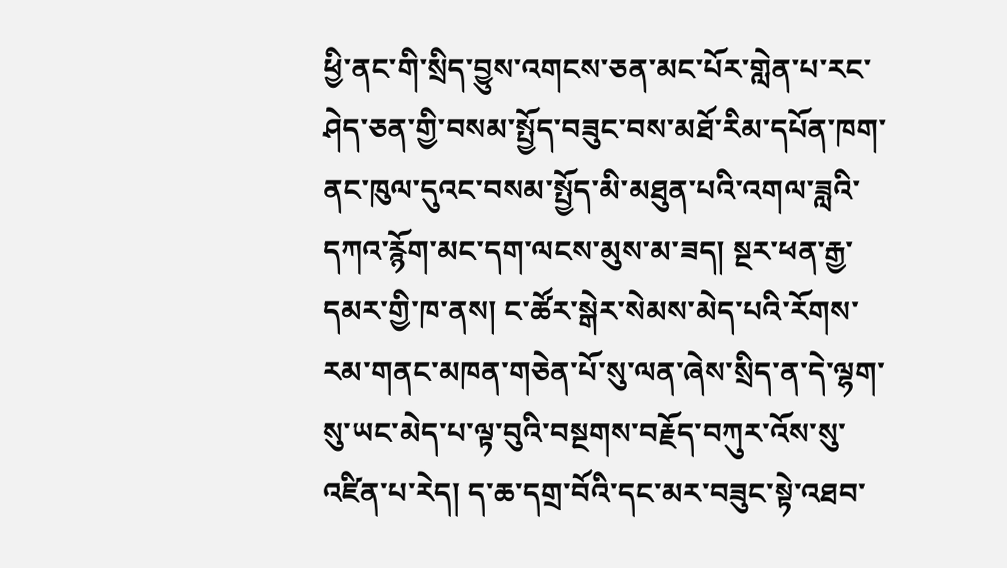ཕྱི་ནང་གི་སྲིད་བྱུས་འགངས་ཅན་མང་པོར་གླེན་པ་རང་ཤེད་ཅན་གྱི་བསམ་སྤྱོད་བཟུང་བས་མཐོ་རིམ་དཔོན་ཁག་ནང་ཁུལ་དུའང་བསམ་སྤྱོད་མི་མཐུན་པའི་འགལ་ཟླའི་དཀའ་རྙོག་མང་དག་ལངས་མུས་མ་ཟད། སྔར་ཕན་རྒྱ་དམར་གྱི་ཁ་ནས། ང་ཚོར་སྒེར་སེམས་མེད་པའི་རོགས་རམ་གནང་མཁན་གཅེན་པོ་སུ་ལན་ཞེས་སྲིད་ན་དེ་ལྷག་སུ་ཡང་མེད་པ་ལྟ་བུའི་བསྔགས་བརྗོད་བཀུར་འོས་སུ་འཛིན་པ་རེད། ད་ཆ་དགྲ་བོའི་དང་མར་བཟུང་སྟེ་འཐབ་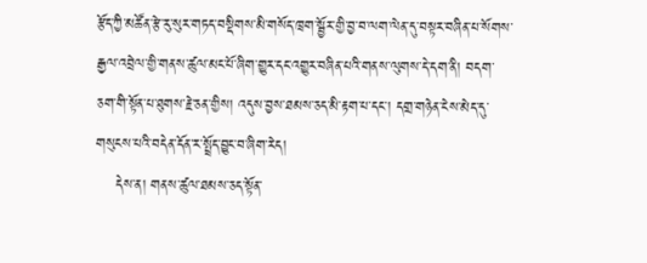རྩོད་ཀྱི་མཚོན་རྩེ་རུ་སུར་གཏད་བསྡིགས་མི་གསོད་ཁྲག་སྦྱོར་གྱི་བྱ་བ་ལག་ལེན་དུ་བསྟར་བཞིན་པ་སོགས་རྒྱལ་འབྲེལ་གྱི་གནས་ཚུལ་མང་པོ་ཞིག་གྱུར་དང་འགྱུར་བཞིན་པའི་གནས་ལུགས་དེ་དག་ནི། བདག་ཅག་གི་སྟོན་པ་ཐུགས་རྗེ་ཅན་གྱིས། འདུས་བྱས་ཐམས་ཅད་མི་རྟག་པ་དང་། དགྲ་གཉེན་ངེས་མེད་དུ་གསུངས་པའི་བདེན་དོན་ར་སྤྲོད་བྱུང་བ་ཞིག་རེད།
    དེས་ན། གནས་ཚུལ་ཐམས་ཅད་སྟོན་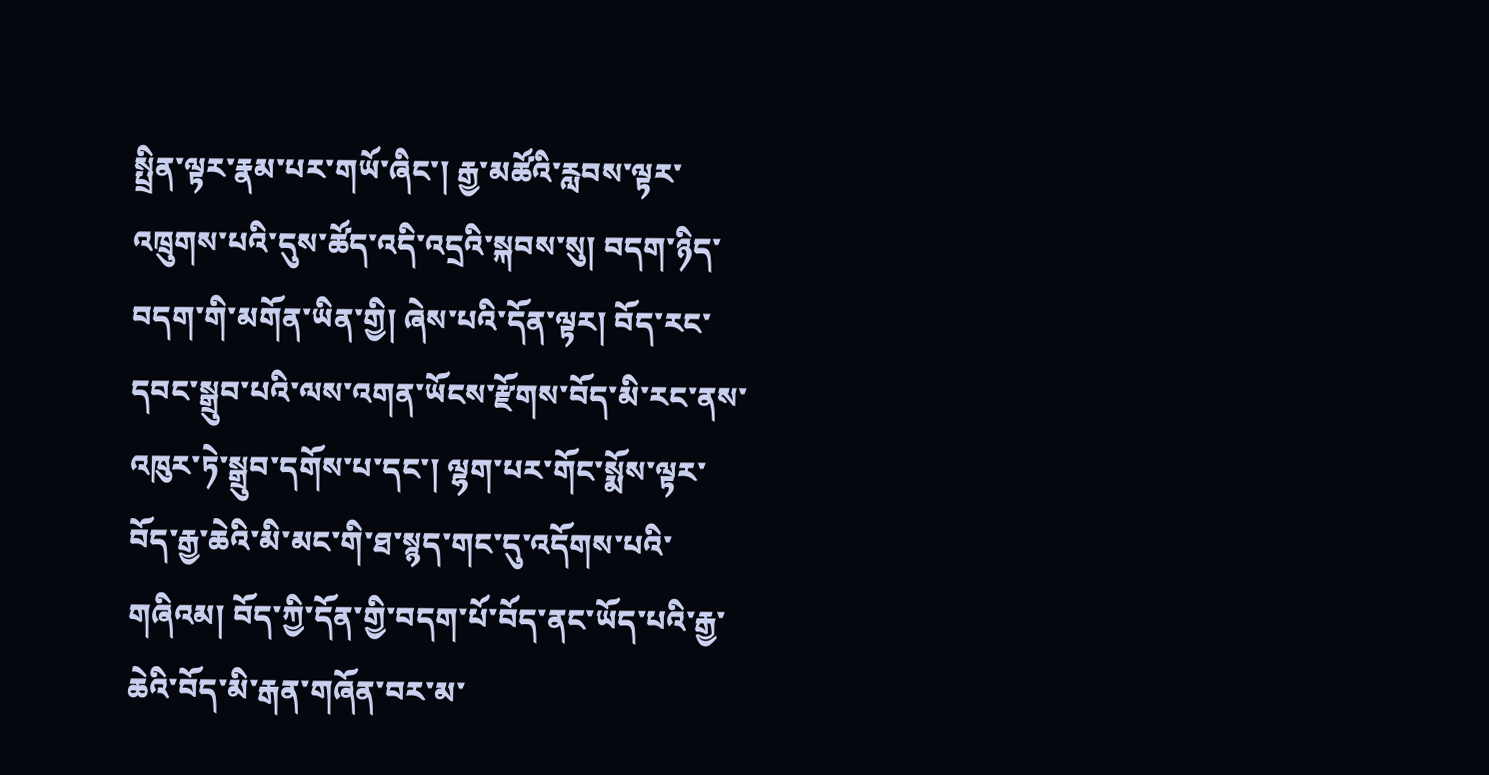སྤྲིན་ལྟར་རྣམ་པར་གཡོ་ཞིང་། རྒྱ་མཚོའི་རླབས་ལྟར་འཁྲུགས་པའི་དུས་ཚོད་འདི་འདྲའི་སྐབས་སུ། བདག་ཉིད་བདག་གི་མགོན་ཡིན་གྱི། ཞེས་པའི་དོན་ལྟར། བོད་རང་དབང་སྒྲུབ་པའི་ལས་འགན་ཡོངས་རྫོགས་བོད་མི་རང་ནས་འཁུར་ཏེ་སྒྲུབ་དགོས་པ་དང་། ལྷག་པར་གོང་སྨོས་ལྟར་བོད་རྒྱ་ཆེའི་མི་མང་གི་ཐ་སྙད་གང་དུ་འདོགས་པའི་གཞིའམ། བོད་ཀྱི་དོན་གྱི་བདག་པོ་བོད་ནང་ཡོད་པའི་རྒྱ་ཆེའི་བོད་མི་རྒན་གཞོན་བར་མ་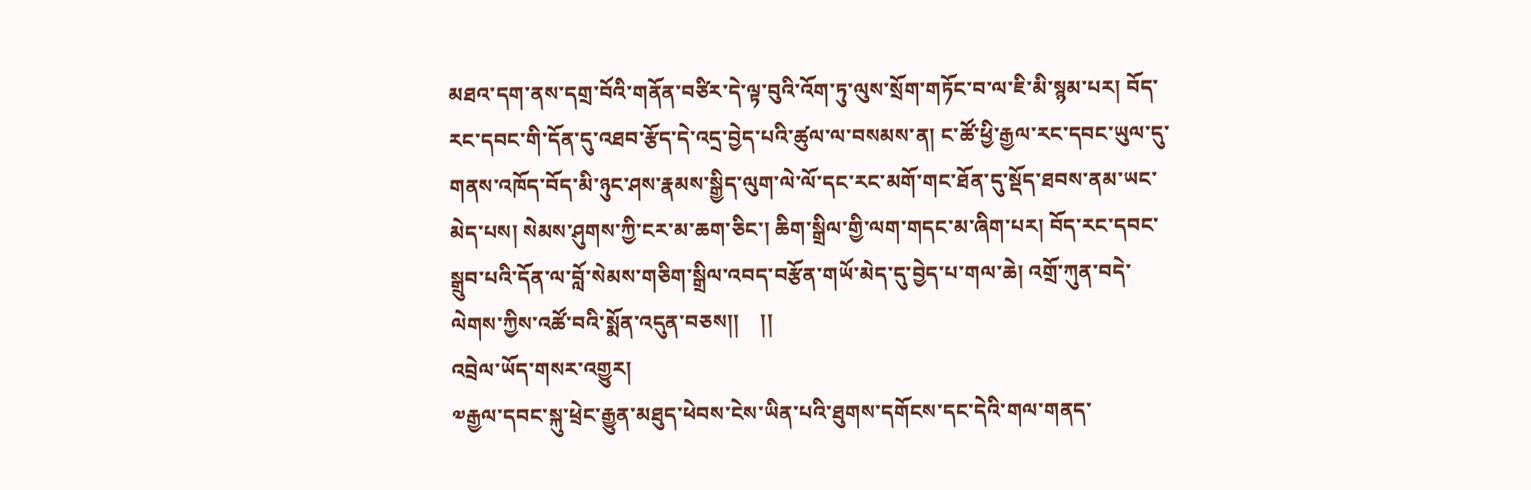མཐའ་དག་ནས་དགྲ་བོའི་གནོན་བཙིར་དེ་ལྟ་བུའི་འོག་ཏུ་ལུས་སྲོག་གཏོང་བ་ལ་ཇི་མི་སྙམ་པར། བོད་རང་དབང་གི་དོན་དུ་འཐབ་རྩོད་དེ་འདྲ་བྱེད་པའི་ཚུལ་ལ་བསམས་ན། ང་ཚོ་ཕྱི་རྒྱལ་རང་དབང་ཡུལ་དུ་གནས་འཁོད་བོད་མི་ཉུང་ཤས་རྣམས་སྒྱིད་ལུག་ལེ་ལོ་དང་རང་མགོ་གང་ཐོན་དུ་སྡོད་ཐབས་ནམ་ཡང་མེད་པས། སེམས་ཤུགས་ཀྱི་ངར་མ་ཆག་ཅིང་། ཆིག་སྒྲིལ་གྱི་ལག་གདང་མ་ཞིག་པར། བོད་རང་དབང་སྒྲུབ་པའི་དོན་ལ་བློ་སེམས་གཅིག་སྒྲིལ་འབད་བརྩོན་གཡོ་མེད་དུ་བྱེད་པ་གལ་ཆེ། འགྲོ་ཀུན་བདེ་ལེགས་ཀྱིས་འཚོ་བའི་སྨོན་འདུན་བཅས།།    །།
འབྲེལ་ཡོད་གསར་འགྱུར།
༧རྒྱལ་དབང་སྐུ་ཕྲེང་རྒྱུན་མཐུད་ཕེབས་ངེས་ཡིན་པའི་ཐུགས་དགོངས་དང་དེའི་གལ་གནད་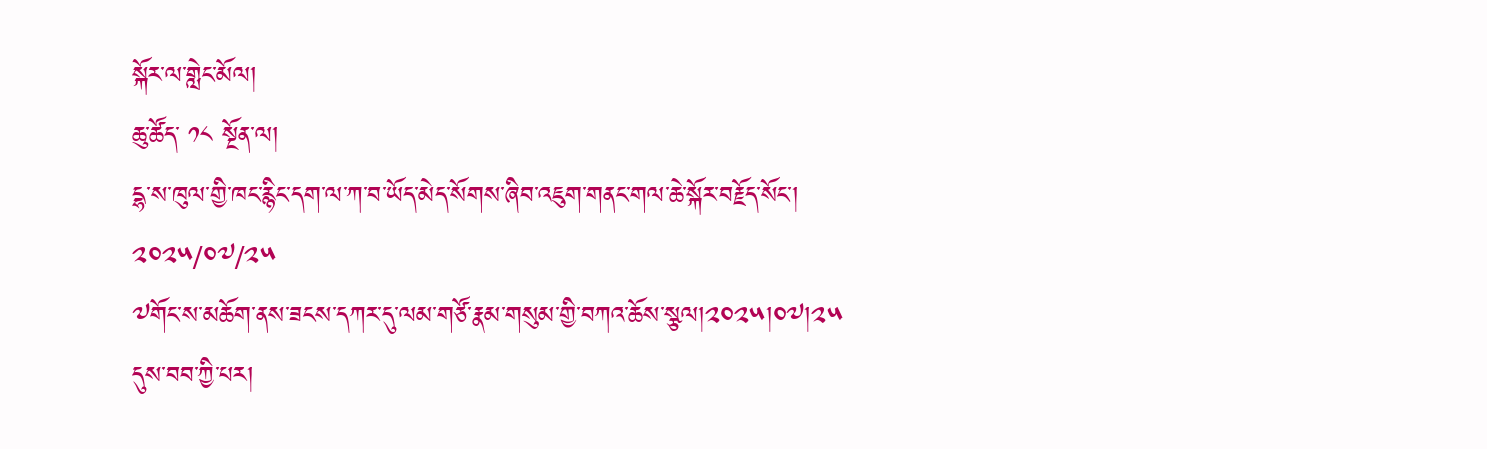སྐོར་ལ་གླེང་མོལ།
ཆུ་ཚོད་ ༡༨ སྔོན་ལ།
དྷ་ས་ཁུལ་གྱི་ཁང་རྙིང་དག་ལ་ཀ་བ་ཡོད་མེད་སོགས་ཞིབ་འཇུག་གནང་གལ་ཆེ་སྐོར་བརྗོད་སོང་།
༢༠༢༥/༠༧/༢༥
༧གོང་ས་མཆོག་ནས་ཟངས་དཀར་དུ་ལམ་གཙོ་རྣམ་གསུམ་གྱི་བཀའ་ཆོས་སྩལ།༢༠༢༥།༠༧།༢༥ དུས་བབ་ཀྱི་པར།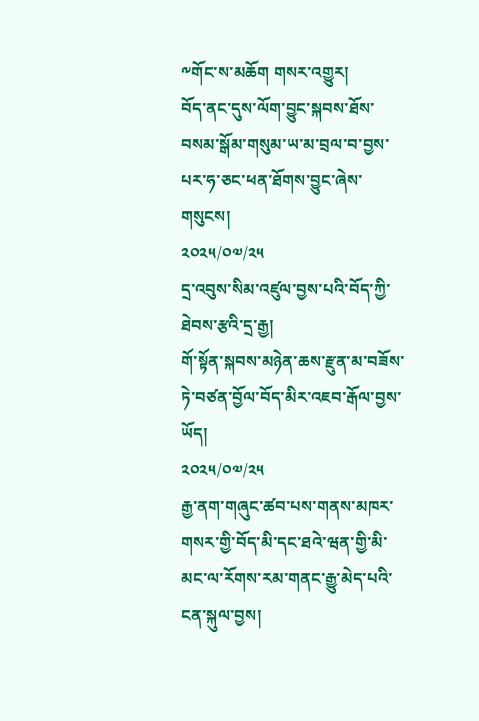༸གོང་ས་མཆོག གསར་འགྱུར།
བོད་ནང་དུས་ལོག་བྱུང་སྐབས་ཐོས་བསམ་སྒོམ་གསུམ་ཡ་མ་བྲལ་བ་བྱས་པར་ཧ་ཅང་ཕན་ཐོགས་བྱུང་ཞེས་གསུངས།
༢༠༢༥/༠༧/༢༥
དྲ་འབུས་སིམ་འཛུལ་བྱས་པའི་བོད་ཀྱི་ཐེབས་རྩའི་དྲ་རྒྱ།
གོ་སྟོན་སྐབས་མཉེན་ཆས་རྫུན་མ་བཟོས་ཏེ་བཙན་བྱོལ་བོད་མིར་འཇབ་རྒོལ་བྱས་ཡོད།
༢༠༢༥/༠༧/༢༥
རྒྱ་ནག་གཞུང་ཚབ་པས་གནས་མཁར་གསར་གྱི་བོད་མི་དང་ཐའེ་ཝན་གྱི་མི་མང་ལ་རོགས་རམ་གནང་རྒྱུ་མེད་པའི་ངན་སྐུལ་བྱས།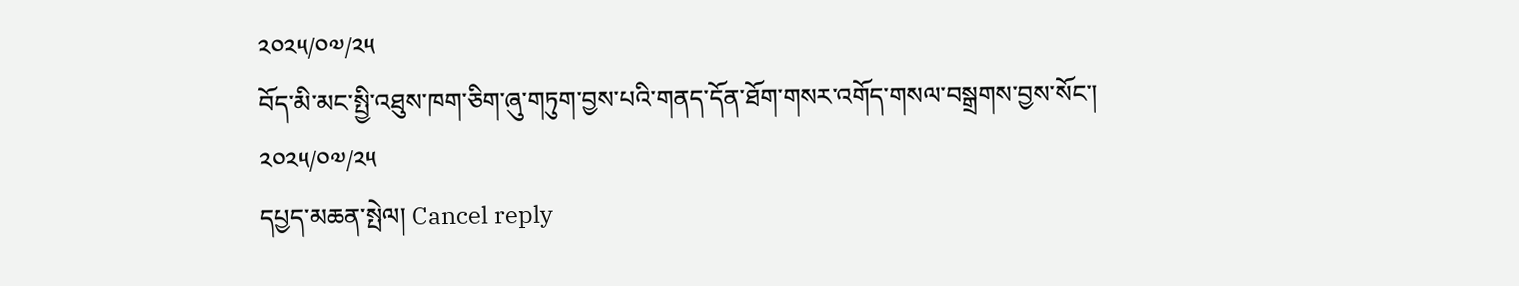༢༠༢༥/༠༧/༢༥
བོད་མི་མང་སྤྱི་འཐུས་ཁག་ཅིག་ཞུ་གཏུག་བྱས་པའི་གནད་དོན་ཐོག་གསར་འགོད་གསལ་བསྒྲགས་བྱས་སོང་།
༢༠༢༥/༠༧/༢༥
དཔྱད་མཆན་སྤེལ། Cancel reply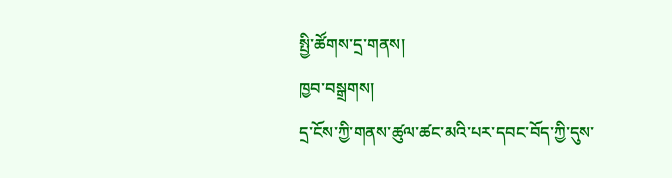སྤྱི་ཚོགས་དྲ་གནས།
ཁྱབ་བསྒྲགས།
དྲ་ངོས་ཀྱི་གནས་ཚུལ་ཚང་མའི་པར་དབང་བོད་ཀྱི་དུས་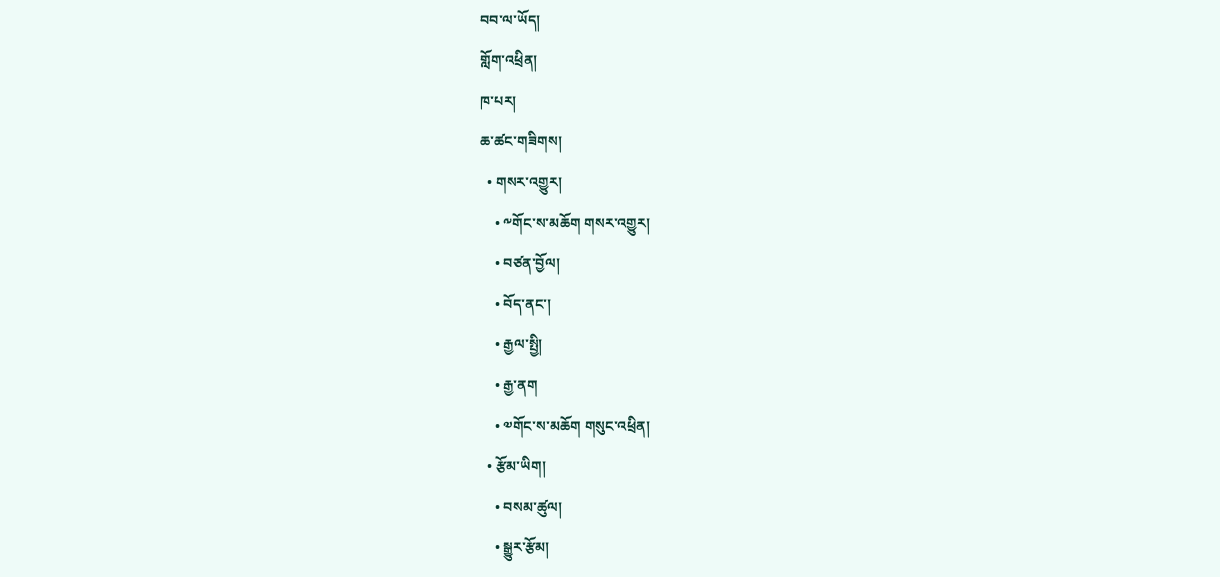བབ་ལ་ཡོད།
གློག་འཕྲིན།
ཁ་པར།
ཆ་ཚང་གཟིགས།
  • གསར་འགྱུར།
    • ༸གོང་ས་མཆོག གསར་འགྱུར།
    • བཙན་བྱོལ།
    • བོད་ནང་།
    • རྒྱལ་སྤྱི།
    • རྒྱ་ནག
    • ༧གོང་ས་མཆོག གསུང་འཕྲིན།
  • རྩོམ་ཡིག།
    • བསམ་ཚུལ།
    • སྒྱུར་རྩོམ།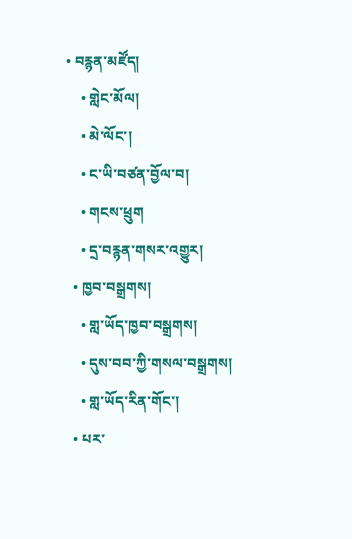• བརྙན་མཛོད།
    • གླེང་མོལ།
    • མེ་ལོང་།
    • ང་ཡི་བཙན་བྱོལ་བ།
    • གངས་ཕྲུག
    • དྲ་བརྙན་གསར་འགྱུར།
  • ཁྱབ་བསྒྲགས།
    • གླ་ཡོད་ཁྱབ་བསྒྲགས།
    • དུས་བབ་ཀྱི་གསལ་བསྒྲགས།
    • གླ་ཡོད་རིན་གོང་།
  • པར་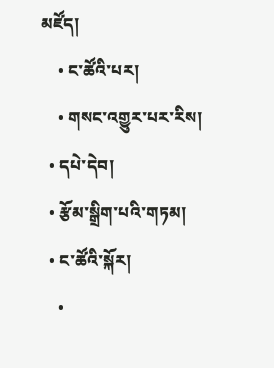མཛོད།
    • ང་ཚོའི་པར།
    • གསང་འགྱུར་པར་རིས།
  • དཔེ་དེབ།
  • རྩོམ་སྒྲིག་པའི་གཏམ།
  • ང་ཚོའི་སྐོར།
    •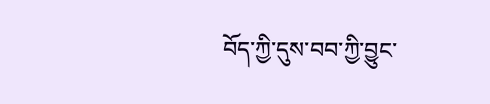བོད་ཀྱི་དུས་བབ་ཀྱི་བྱུང་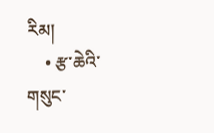རིམ།
    • རྩ་ཆེའི་གསུང་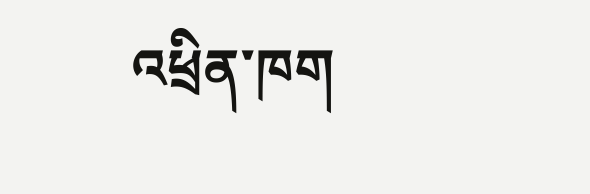འཕྲིན་ཁག